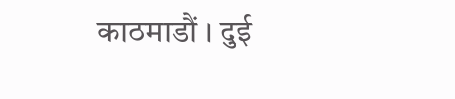काठमाडौं । दुई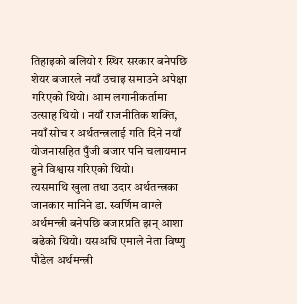तिहाइको बलियो र स्थिर सरकार बनेपछि शेयर बजारले नयाँ उचाइ समाउने अपेक्षा गरिएको थियो। आम लगानीकर्तामा उत्साह थियो । नयाँ राजनीतिक शक्ति, नयाँ सोच र अर्थतन्त्रलाई गति दिने नयाँ योजनासहित पुँजी बजार पनि चलायमान हुने विश्वास गरिएको थियो।
त्यसमाथि खुला तथा उदार अर्थतन्त्रका जानकार मानिने डा. स्वर्णिम वाग्ले अर्थमन्त्री बनेपछि बजारप्रति झन् आशा बढेको थियो। यसअघि एमाले नेता विष्णु पौडेल अर्थमन्त्री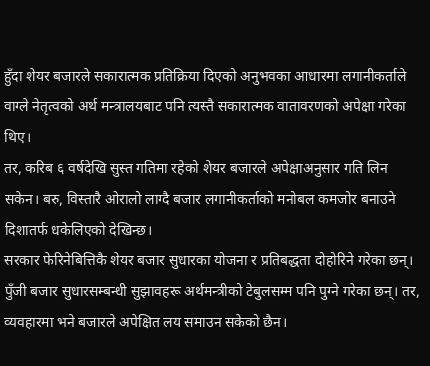हुँदा शेयर बजारले सकारात्मक प्रतिक्रिया दिएको अनुभवका आधारमा लगानीकर्ताले वाग्ले नेतृत्वको अर्थ मन्त्रालयबाट पनि त्यस्तै सकारात्मक वातावरणको अपेक्षा गरेका थिए।
तर, करिब ६ वर्षदेखि सुस्त गतिमा रहेको शेयर बजारले अपेक्षाअनुसार गति लिन सकेन। बरु, विस्तारै ओरालो लाग्दै बजार लगानीकर्ताको मनोबल कमजोर बनाउने दिशातर्फ धकेलिएको देखिन्छ।
सरकार फेरिनेबित्तिकै शेयर बजार सुधारका योजना र प्रतिबद्धता दोहोरिने गरेका छन्। पुँजी बजार सुधारसम्बन्धी सुझावहरू अर्थमन्त्रीको टेबुलसम्म पनि पुग्ने गरेका छन्। तर, व्यवहारमा भने बजारले अपेक्षित लय समाउन सकेको छैन।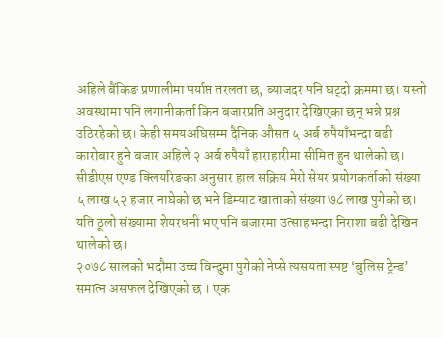अहिले बैंकिङ प्रणालीमा पर्याप्त तरलता छ, ब्याजदर पनि घट्दो क्रममा छ। यस्तो अवस्थामा पनि लगानीकर्ता किन बजारप्रति अनुदार देखिएका छन् भन्ने प्रश्न उठिरहेको छ। केही समयअघिसम्म दैनिक औसत ५ अर्ब रुपैयाँभन्दा बढी कारोबार हुने बजार अहिले २ अर्ब रुपैयाँ हाराहारीमा सीमित हुन थालेको छ।
सीडीएस एण्ड क्लियरिङका अनुसार हाल सक्रिय मेरो सेयर प्रयोगकर्ताको संख्या ५ लाख ५२ हजार नाघेको छ भने डिम्याट खाताको संख्या ७८ लाख पुगेको छ। यति ठूलो संख्यामा शेयरधनी भए पनि बजारमा उत्साहभन्दा निराशा बढी देखिन थालेको छ।
२०७८ सालको भदौमा उच्च विन्दुमा पुगेको नेप्से त्यसयता स्पष्ट ‘बुलिस ट्रेन्ड’ समात्न असफल देखिएको छ । एक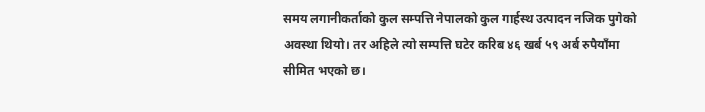समय लगानीकर्ताको कुल सम्पत्ति नेपालको कुल गार्हस्थ उत्पादन नजिक पुगेको अवस्था थियो। तर अहिले त्यो सम्पत्ति घटेर करिब ४६ खर्ब ५९ अर्ब रुपैयाँमा सीमित भएको छ।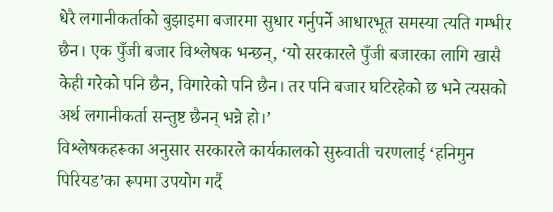धेरै लगानीकर्ताको बुझाइमा बजारमा सुधार गर्नुपर्ने आधारभूत समस्या त्यति गम्भीर छैन। एक पुँजी बजार विश्लेषक भन्छन्, ‘यो सरकारले पुँजी बजारका लागि खासै केही गरेको पनि छैन, विगारेको पनि छैन। तर पनि बजार घटिरहेको छ भने त्यसको अर्थ लगानीकर्ता सन्तुष्ट छैनन् भन्ने हो।’
विश्लेषकहरूका अनुसार सरकारले कार्यकालको सुरुवाती चरणलाई ‘हनिमुन पिरियड’का रूपमा उपयोग गर्दै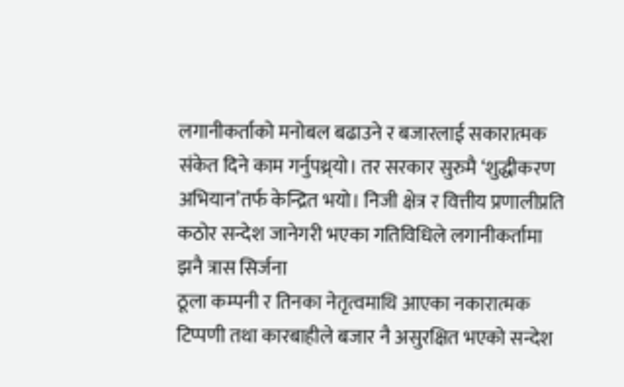लगानीकर्ताको मनोबल बढाउने र बजारलाई सकारात्मक संकेत दिने काम गर्नुपथ्र्यो। तर सरकार सुरुमै ‘शुद्धीकरण अभियान’तर्फ केन्द्रित भयो। निजी क्षेत्र र वित्तीय प्रणालीप्रति कठोर सन्देश जानेगरी भएका गतिविधिले लगानीकर्तामा झनै त्रास सिर्जना
ठूला कम्पनी र तिनका नेतृत्वमाथि आएका नकारात्मक टिप्पणी तथा कारबाहीले बजार नै असुरक्षित भएको सन्देश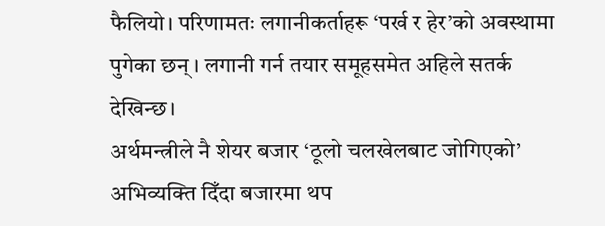फैलियो। परिणामतः लगानीकर्ताहरू ‘पर्ख र हेर’को अवस्थामा पुगेका छन्। लगानी गर्न तयार समूहसमेत अहिले सतर्क देखिन्छ।
अर्थमन्त्रीले नै शेयर बजार ‘ठूलो चलखेलबाट जोगिएको’ अभिव्यक्ति दिँदा बजारमा थप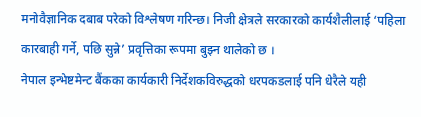मनोवैज्ञानिक दबाब परेको विश्लेषण गरिन्छ। निजी क्षेत्रले सरकारको कार्यशैलीलाई ‘पहिला कारबाही गर्ने, पछि सुन्ने’ प्रवृत्तिका रूपमा बुझ्न थालेको छ ।
नेपाल इन्भेष्टमेन्ट बैंकका कार्यकारी निर्देशकविरुद्धको धरपकडलाई पनि धेरैले यही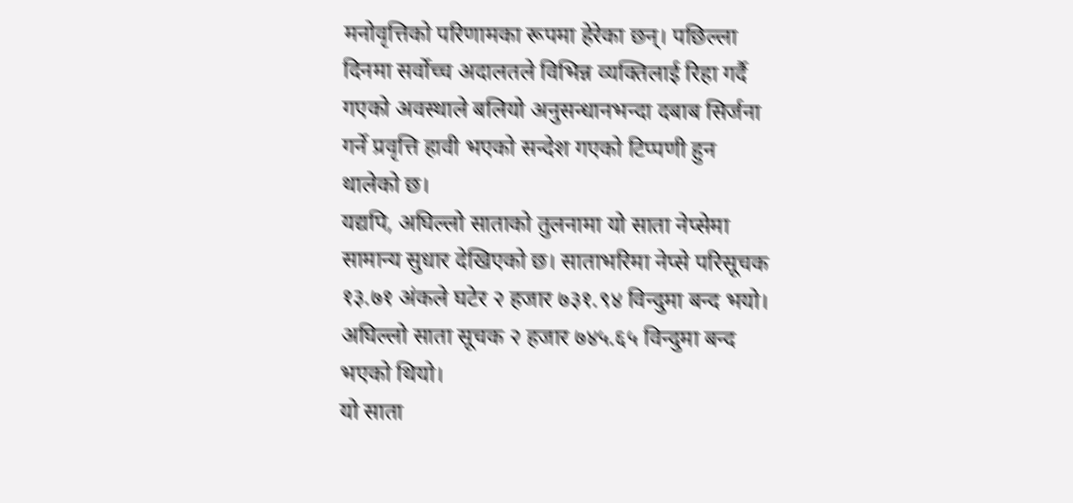मनोवृत्तिको परिणामका रूपमा हेरेका छन्। पछिल्ला दिनमा सर्वोच्च अदालतले विभिन्न व्यक्तिलाई रिहा गर्दै गएको अवस्थाले बलियो अनुसन्धानभन्दा दबाब सिर्जना गर्ने प्रवृत्ति हावी भएको सन्देश गएको टिप्पणी हुन थालेको छ।
यद्यपि, अघिल्लो साताको तुलनामा यो साता नेप्सेमा सामान्य सुधार देखिएको छ। साताभरिमा नेप्से परिसूचक १३.७१ अंकले घटेर २ हजार ७३१.९४ विन्दुमा बन्द भयो। अघिल्लो साता सूचक २ हजार ७४५.६५ विन्दुमा बन्द भएको थियो।
यो साता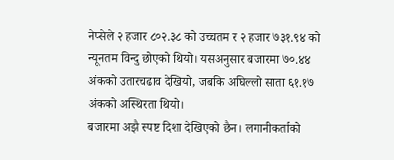नेप्सेले २ हजार ८०२.३८ को उच्चतम र २ हजार ७३१.९४ को न्यूनतम विन्दु छोएको थियो। यसअनुसार बजारमा ७०.४४ अंकको उतारचढाव देखियो, जबकि अघिल्लो साता ६१.१७ अंकको अस्थिरता थियो।
बजारमा अझै स्पष्ट दिशा देखिएको छैन। लगानीकर्ताको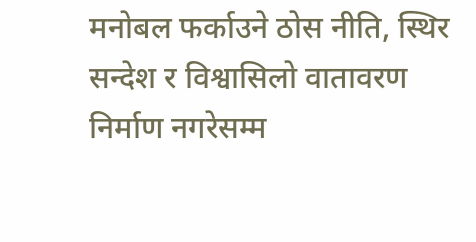मनोबल फर्काउने ठोस नीति, स्थिर सन्देश र विश्वासिलो वातावरण निर्माण नगरेसम्म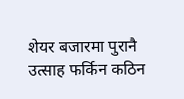शेयर बजारमा पुरानै उत्साह फर्किन कठिन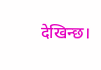देखिन्छ।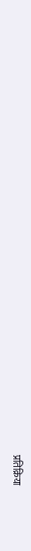प्रतिक्रिया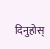दिनुहोस्